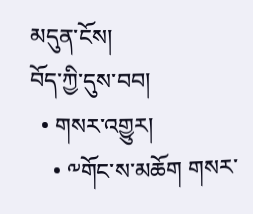མདུན་ངོས།
བོད་ཀྱི་དུས་བབ།
  • གསར་འགྱུར།
    • ༸གོང་ས་མཆོག གསར་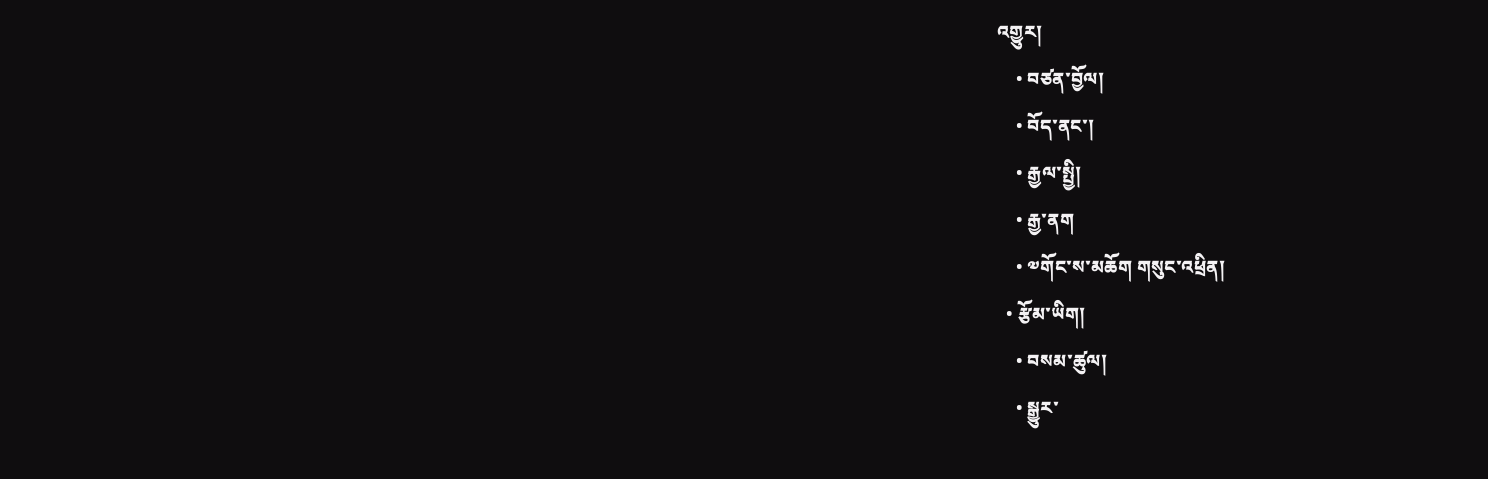འགྱུར།
    • བཙན་བྱོལ།
    • བོད་ནང་།
    • རྒྱལ་སྤྱི།
    • རྒྱ་ནག
    • ༧གོང་ས་མཆོག གསུང་འཕྲིན།
  • རྩོམ་ཡིག།
    • བསམ་ཚུལ།
    • སྒྱུར་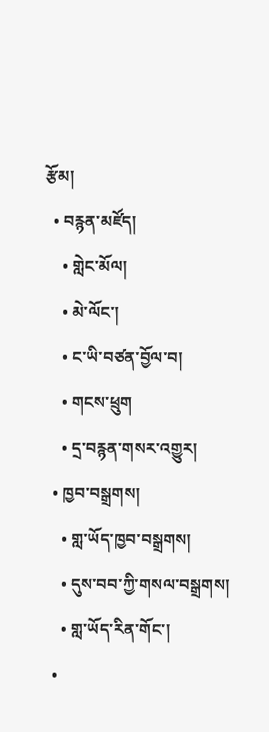རྩོམ།
  • བརྙན་མཛོད།
    • གླེང་མོལ།
    • མེ་ལོང་།
    • ང་ཡི་བཙན་བྱོལ་བ།
    • གངས་ཕྲུག
    • དྲ་བརྙན་གསར་འགྱུར།
  • ཁྱབ་བསྒྲགས།
    • གླ་ཡོད་ཁྱབ་བསྒྲགས།
    • དུས་བབ་ཀྱི་གསལ་བསྒྲགས།
    • གླ་ཡོད་རིན་གོང་།
  •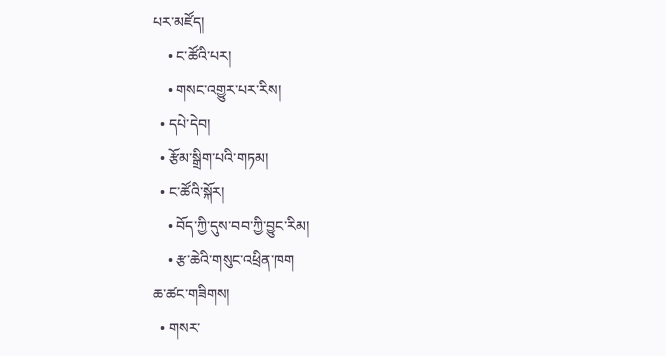པར་མཛོད།
    • ང་ཚོའི་པར།
    • གསང་འགྱུར་པར་རིས།
  • དཔེ་དེབ།
  • རྩོམ་སྒྲིག་པའི་གཏམ།
  • ང་ཚོའི་སྐོར།
    • བོད་ཀྱི་དུས་བབ་ཀྱི་བྱུང་རིམ།
    • རྩ་ཆེའི་གསུང་འཕྲིན་ཁག
ཆ་ཚང་གཟིགས།
  • གསར་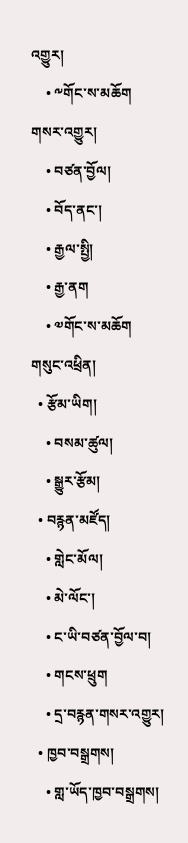འགྱུར།
    • ༸གོང་ས་མཆོག གསར་འགྱུར།
    • བཙན་བྱོལ།
    • བོད་ནང་།
    • རྒྱལ་སྤྱི།
    • རྒྱ་ནག
    • ༧གོང་ས་མཆོག གསུང་འཕྲིན།
  • རྩོམ་ཡིག།
    • བསམ་ཚུལ།
    • སྒྱུར་རྩོམ།
  • བརྙན་མཛོད།
    • གླེང་མོལ།
    • མེ་ལོང་།
    • ང་ཡི་བཙན་བྱོལ་བ།
    • གངས་ཕྲུག
    • དྲ་བརྙན་གསར་འགྱུར།
  • ཁྱབ་བསྒྲགས།
    • གླ་ཡོད་ཁྱབ་བསྒྲགས།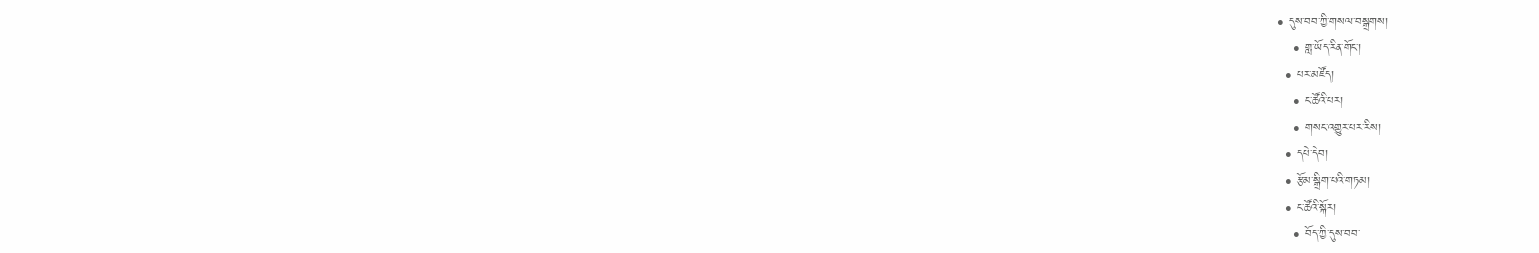• དུས་བབ་ཀྱི་གསལ་བསྒྲགས།
    • གླ་ཡོད་རིན་གོང་།
  • པར་མཛོད།
    • ང་ཚོའི་པར།
    • གསང་འགྱུར་པར་རིས།
  • དཔེ་དེབ།
  • རྩོམ་སྒྲིག་པའི་གཏམ།
  • ང་ཚོའི་སྐོར།
    • བོད་ཀྱི་དུས་བབ་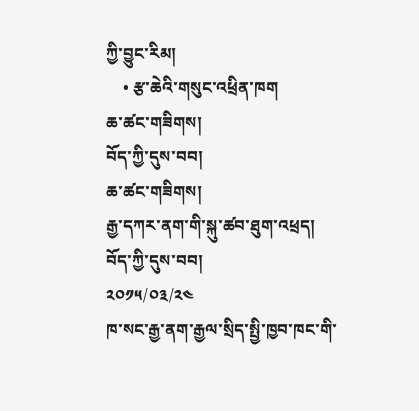ཀྱི་བྱུང་རིམ།
    • རྩ་ཆེའི་གསུང་འཕྲིན་ཁག
ཆ་ཚང་གཟིགས།
བོད་ཀྱི་དུས་བབ།
ཆ་ཚང་གཟིགས།
རྒྱ་དཀར་ནག་གི་སྐུ་ཚབ་ཐུག་འཕྲད།
བོད་ཀྱི་དུས་བབ།
༢༠༡༥/༠༣/༢༤
ཁ་སང་རྒྱ་ནག་རྒྱལ་སྲིད་སྤྱི་ཁྱབ་ཁང་གི་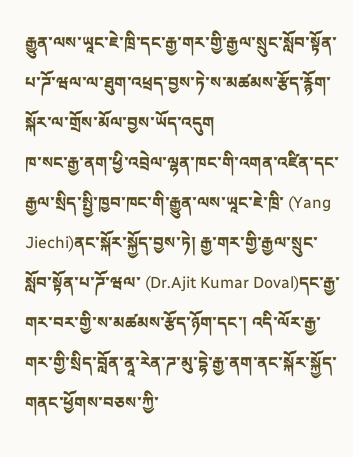རྒྱུན་ལས་ཡཱང་ཇེ་ཁྲི་དང་རྒྱ་གར་གྱི་རྒྱལ་སྲུང་སློབ་སྟོན་པ་ཌོ་ཝལ་ལ་ཐུག་འཕྲད་བྱས་ཏེ་ས་མཚམས་རྩོད་རྙོག་སྐོར་ལ་གྲོས་མོལ་བྱས་ཡོད་འདུག
ཁ་སང་རྒྱ་ནག་ཕྱི་འབྲེལ་ལྷན་ཁང་གི་འགན་འཛིན་དང་རྒྱལ་སྲིད་སྤྱི་ཁྱབ་ཁང་གི་རྒྱུན་ལས་ཡཱང་ཇེ་ཁྲི་ (Yang Jiechi)ནང་སྐོར་སྐྱོད་བྱས་ཏེ། རྒྱ་གར་གྱི་རྒྱལ་སྲུང་སློབ་སྟོན་པ་ཌོ་ཝལ་ (Dr.Ajit Kumar Doval)དང་རྒྱ་གར་བར་གྱི་ས་མཚམས་རྩོད་ཉོག་དང་། འདི་ལོར་རྒྱ་གར་གྱི་སྲིད་བློན་ནཱ་རེན་ཌ་མུ་དྷེ་རྒྱ་ནག་ནང་སྐོར་སྐྱོད་གནང་ཕྱོགས་བཅས་ཀྱི་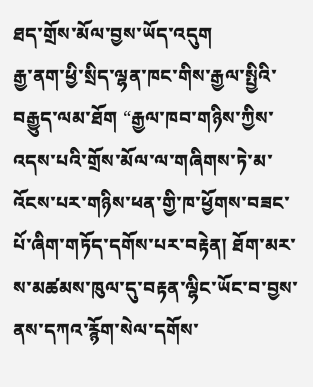ཐད་གྲོས་མོལ་བྱས་ཡོད་འདུག
རྒྱ་ནག་ཕྱི་སྲིད་ལྷན་ཁང་གིས་རྒྱལ་སྤྱིའི་བརྒྱུད་ལམ་ཐོག “རྒྱལ་ཁབ་གཉིས་ཀྱིས་འདས་པའི་གྲོས་མོལ་ལ་གཞིགས་ཏེ་མ་འོངས་པར་གཉིས་ཕན་གྱི་ཁ་ཕྱོགས་བཟང་པོ་ཞིག་གཏོད་དགོས་པར་བརྟེན། ཐོག་མར་ས་མཚམས་ཁུལ་དུ་བརྟན་ལྷིང་ཡོང་བ་བྱས་ནས་དཀའ་རྙོག་སེལ་དགོས་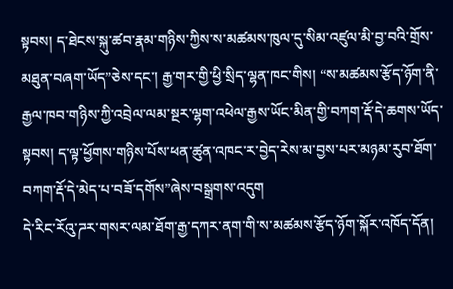སྟབས། ད་ཐེངས་སྐུ་ཚབ་རྣམ་གཉིས་ཀྱིས་ས་མཚམས་ཁུལ་དུ་སིམ་འཛུལ་མི་བྱ་བའི་གྲོས་མཐུན་བཞག་ཡོད”ཅེས་དང་། རྒྱ་གར་གྱི་ཕྱི་སྲིད་ལྷན་ཁང་གིས། “ས་མཚམས་རྩོད་ཉོག་ནི་རྒྱལ་ཁབ་གཉིས་ཀྱི་འབྲེལ་ལམ་སྔར་ལྷག་འཕེལ་རྒྱས་ཡོང་མིན་གྱི་བཀག་རྡོ་དེ་ཆགས་ཡོད་སྟབས། ད་ལྟ་ཕྱོགས་གཉིས་པོས་ཕན་ཚུན་འཁང་ར་བྱེད་རེས་མ་བྱས་པར་མཉམ་རུབ་ཐོག་བཀག་རྡོ་དེ་མེད་པ་བཟོ་དགོས”ཞེས་བསྒྲགས་འདུག
དེ་རིང་རོའུ་ཌར་གསར་ལམ་ཐོག་རྒྱ་དཀར་ནག་གི་ས་མཚམས་རྩོད་ཉོག་སྐོར་འཁོད་དོན།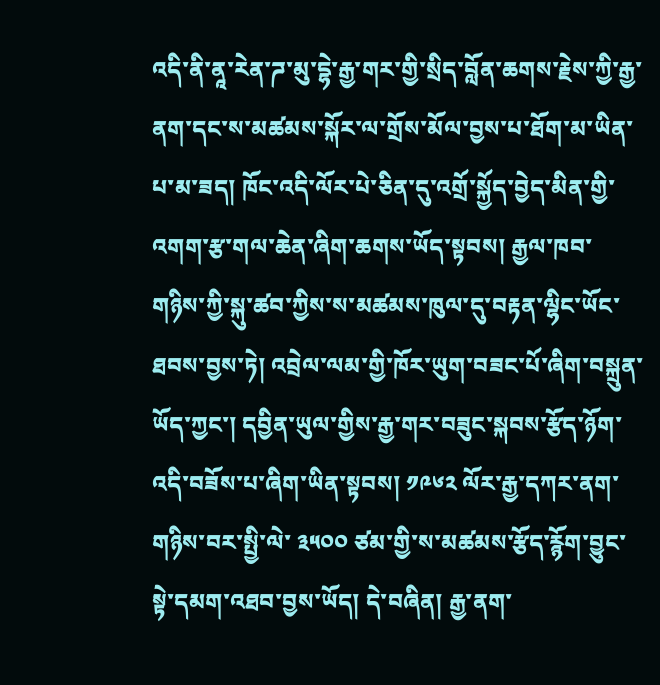འདི་ནི་ནཱ་རེན་ཌ་མུ་དྷེ་རྒྱ་གར་གྱི་སྲིད་བློན་ཆགས་རྗེས་ཀྱི་རྒྱ་ནག་དང་ས་མཚམས་སྐོར་ལ་གྲོས་མོལ་བྱས་པ་ཐོག་མ་ཡིན་པ་མ་ཟད། ཁོང་འདི་ལོར་པེ་ཅིན་དུ་འགྲོ་སྐྱོད་བྱེད་མིན་གྱི་འགག་རྩ་གལ་ཆེན་ཞིག་ཆགས་ཡོད་སྟབས། རྒྱལ་ཁབ་གཉིས་ཀྱི་སྐུ་ཚབ་ཀྱིས་ས་མཚམས་ཁུལ་དུ་བརྟན་ལྷིང་ཡོང་ཐབས་བྱས་ཏེ། འབྲེལ་ལམ་གྱི་ཁོར་ཡུག་བཟང་པོ་ཞིག་བསྐྲུན་ཡོད་ཀྱང་། དབྱིན་ཡུལ་གྱིས་རྒྱ་གར་བཟུང་སྐབས་རྩོད་ཉོག་འདི་བཟོས་པ་ཞིག་ཡིན་སྟབས། ༡༩༦༢ ལོར་རྒྱ་དཀར་ནག་གཉིས་བར་སྤྱི་ལེ་ ༣༥༠༠ ཙམ་གྱི་ས་མཚམས་རྩོད་རྙོག་བྱུང་སྟེ་དམག་འཐབ་བྱས་ཡོད། དེ་བཞིན། རྒྱ་ནག་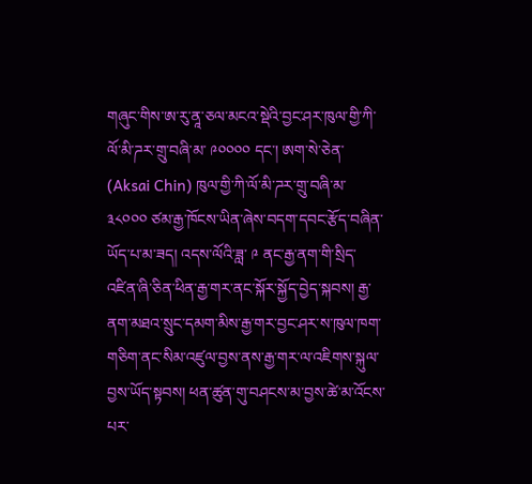གཞུང་གིས་ཨ་རུ་ནཱ་ཅལ་མངའ་སྡེའི་བྱང་ཤར་ཁུལ་གྱི་ཀི་ལོ་མི་ཌར་གྲུ་བཞི་མ་ ༩༠༠༠༠ དང་། ཨག་སེ་ཅེན་ (Aksai Chin) ཁུལ་གྱི་ཀི་ལོ་མི་ཌར་གྲུ་བཞི་མ་ ༣༨༠༠༠ ཙམ་རྒྱ་ཁོངས་ཡིན་ཞེས་བདག་དབང་རྩོད་བཞིན་ཡོད་པ་མ་ཟད། འདས་ལོའི་ཟླ་ ༩ ནང་རྒྱ་ནག་གི་སྲིད་འཛིན་ཞི་ཅིན་ཕིན་རྒྱ་གར་ནང་སྐོར་སྐྱོད་བྱེད་སྐབས། རྒྱ་ནག་མཐའ་སྲུང་དམག་མིས་རྒྱ་གར་བྱང་ཤར་ས་ཁུལ་ཁག་གཅིག་ནང་སིམ་འཛུལ་བྱས་ནས་རྒྱ་གར་ལ་འཇིགས་སྐུལ་བྱས་ཡོད་སྟབས། ཕན་ཚུན་གུ་བཤངས་མ་བྱས་ཚེ་མ་འོངས་པར་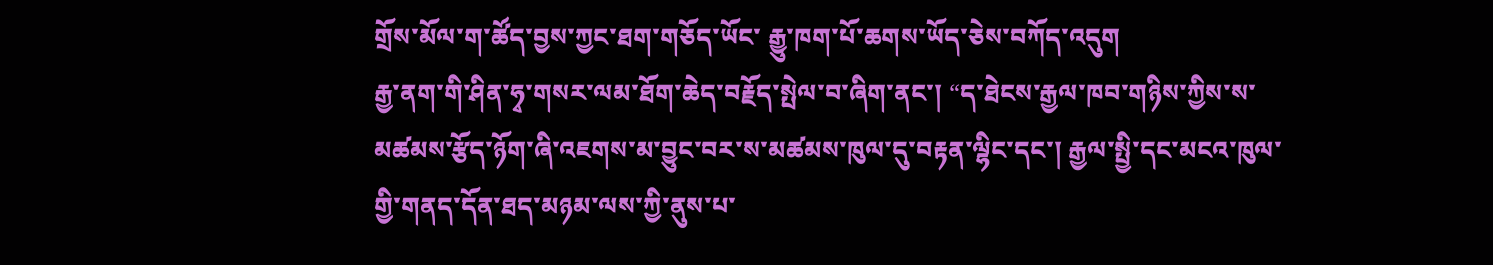གྲོས་མོལ་ག་ཚོད་བྱས་ཀྱང་ཐག་གཅོད་ཡོང་ རྒྱུ་ཁག་པོ་ཆགས་ཡོད་ཅེས་བཀོད་འདུག
རྒྱ་ནག་གི་ཤིན་ཧྭ་གསར་ལམ་ཐོག་ཆེད་བརྗོད་སྤེལ་བ་ཞིག་ནང་། “ད་ཐེངས་རྒྱལ་ཁབ་གཉིས་ཀྱིས་ས་མཚམས་རྩོད་ཉོག་ཞི་འཇགས་མ་བྱུང་བར་ས་མཚམས་ཁུལ་དུ་བརྟན་ལྷིང་དང་། རྒྱལ་སྤྱི་དང་མངའ་ཁུལ་གྱི་གནད་དོན་ཐད་མཉམ་ལས་ཀྱི་ནུས་པ་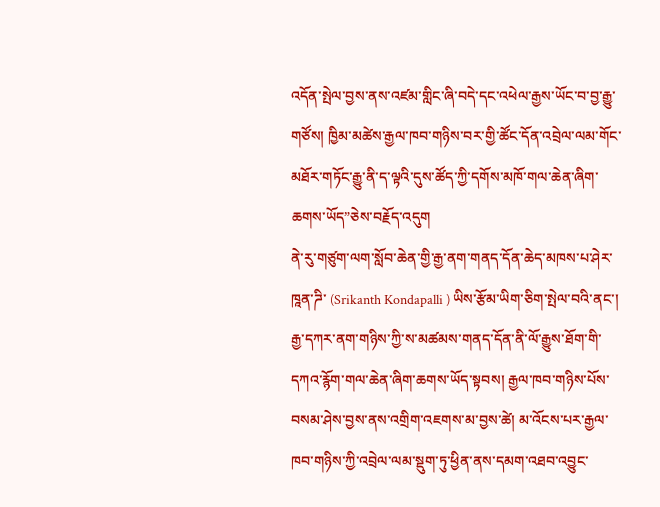འདོན་སྤེལ་བྱས་ནས་འཛམ་གླིང་ཞི་བདེ་དང་འཕེལ་རྒྱས་ཡོང་བ་བྱ་རྒྱུ་གཙོས། ཁྱིམ་མཚེས་རྒྱལ་ཁབ་གཉིས་བར་གྱི་ཚོང་དོན་འབྲེལ་ལམ་གོང་མཐོར་གཏོང་རྒྱུ་ནི་ད་ལྟའི་དུས་ཚོད་ཀྱི་དགོས་མཁོ་གལ་ཆེན་ཞིག་ཆགས་ཡོད”ཅེས་བརྗོད་འདུག
ནེ་རུ་གཙུག་ལག་སློབ་ཆེན་གྱི་རྒྱ་ནག་གནད་དོན་ཆེད་མཁས་པ་ཤེར་ཁཱན་ཌི་ (Srikanth Kondapalli ) ཡིས་རྩོམ་ཡིག་ཅིག་སྤེལ་བའི་ནང་། རྒྱ་དཀར་ནག་གཉིས་ཀྱི་ས་མཚམས་གནད་དོན་ནི་ལོ་རྒྱུས་ཐོག་གི་དཀའ་རྙོག་གལ་ཆེན་ཞིག་ཆགས་ཡོད་སྟབས། རྒྱལ་ཁབ་གཉིས་པོས་བསམ་ཤེས་བྱས་ནས་འགྲིག་འཇགས་མ་བྱས་ཚེ། མ་འོངས་པར་རྒྱལ་ཁབ་གཉིས་ཀྱི་འབྲེལ་ལམ་སྡུག་ཏུ་ཕྱིན་ནས་དམག་འཐབ་འབྱུང་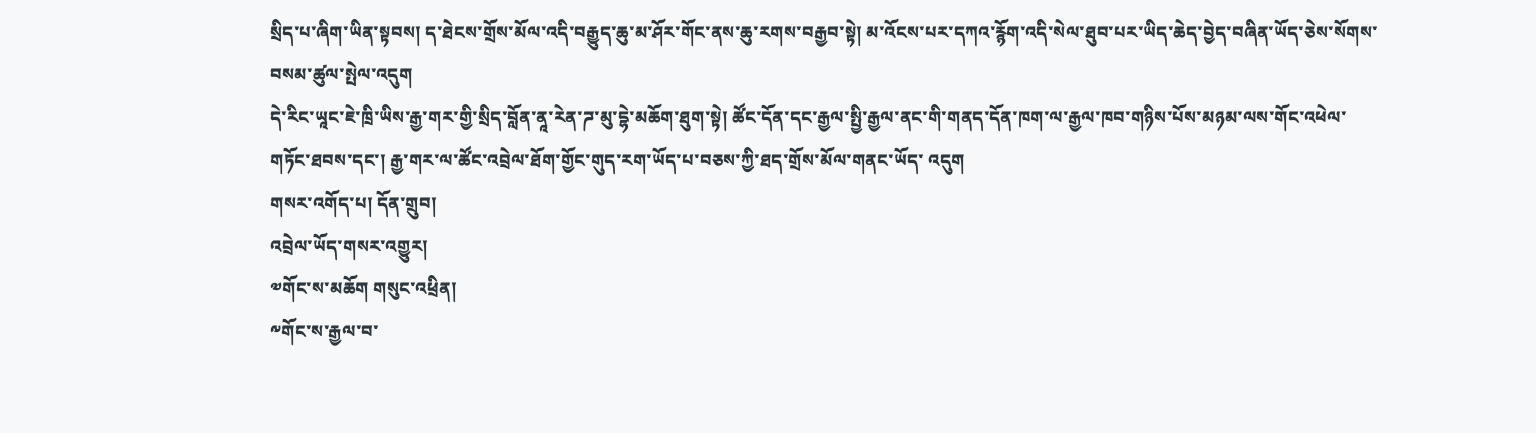སྲིད་པ་ཞིག་ཡིན་སྟབས། ད་ཐེངས་གྲོས་མོལ་འདི་བརྒྱུད་ཆུ་མ་ཤོར་གོང་ནས་ཆུ་རགས་བརྒྱབ་སྟེ། མ་འོངས་པར་དཀའ་རྙོག་འདི་སེལ་ཐུབ་པར་ཡིད་ཆེད་བྱེད་བཞིན་ཡོད་ཅེས་སོགས་བསམ་ཚུལ་སྤེལ་འདུག
དེ་རིང་ཡཱང་ཇེ་ཁྲི་ཡིས་རྒྱ་གར་གྱི་སྲིད་བློན་ནཱ་རེན་ཌ་མུ་དྷེ་མཆོག་ཐུག་སྟེ། ཚོང་དོན་དང་རྒྱལ་སྤྱི་རྒྱལ་ནང་གི་གནད་དོན་ཁག་ལ་རྒྱལ་ཁབ་གཉིས་པོས་མཉམ་ལས་གོང་འཕེལ་གཏོང་ཐབས་དང་། རྒྱ་གར་ལ་ཚོང་འབྲེལ་ཐོག་གྱོང་གུད་རག་ཡོད་པ་བཅས་ཀྱི་ཐད་གྲོས་མོལ་གནང་ཡོད་ འདུག
གསར་འགོད་པ། དོན་གྲུབ།
འབྲེལ་ཡོད་གསར་འགྱུར།
༧གོང་ས་མཆོག གསུང་འཕྲིན།
༸གོང་ས་རྒྱལ་བ་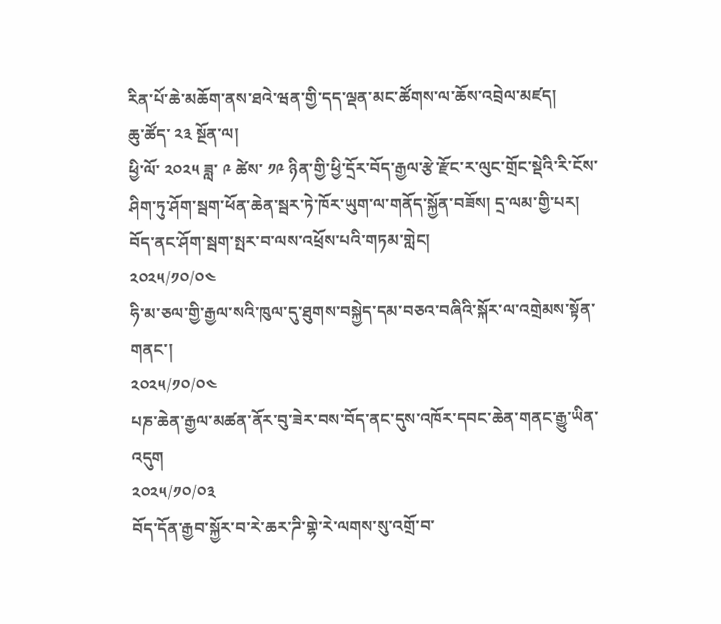རིན་པོ་ཆེ་མཆོག་ནས་ཐའེ་ཝན་གྱི་དད་ལྡན་མང་ཚོགས་ལ་ཆོས་འབྲེལ་མཛད།
ཆུ་ཚོད་ ༢༣ སྔོན་ལ།
ཕྱི་ལོ་ ༢༠༢༥ ཟླ་ ༩ ཚེས་ ༡༩ ཉིན་གྱི་ཕྱི་དྲོར་བོད་རྒྱལ་རྩེ་རྫོང་ར་ལུང་གྲོང་སྡེའི་རི་ངོས་ཤིག་ཏུ་ཤོག་སྦག་ཕོན་ཆེན་སྦར་ཏེ་ཁོར་ཡུག་ལ་གནོད་སྐྱོན་བཟོས། དྲ་ལམ་གྱི་པར།
བོད་ནང་ཤོག་སྦག་སྤར་བ་ལས་འཕྲོས་པའི་གཏམ་གླེང།
༢༠༢༥/༡༠/༠༤
ཧི་མ་ཅལ་གྱི་རྒྱལ་སའི་ཁུལ་དུ་ཐུགས་བསྐྱེད་དམ་བཅའ་བཞིའི་སྐོར་ལ་འགྲེམས་སྟོན་གནང་།
༢༠༢༥/༡༠/༠༤
པཎ་ཆེན་རྒྱལ་མཚན་ནོར་བུ་ཟེར་བས་བོད་ནང་དུས་འཁོར་དབང་ཆེན་གནང་རྒྱུ་ཡིན་འདུག
༢༠༢༥/༡༠/༠༣
བོད་དོན་རྒྱབ་སྐྱོར་བ་རེ་ཆར་ཌི་གྷེ་རེ་ལགས་སུ་འགྲོ་བ་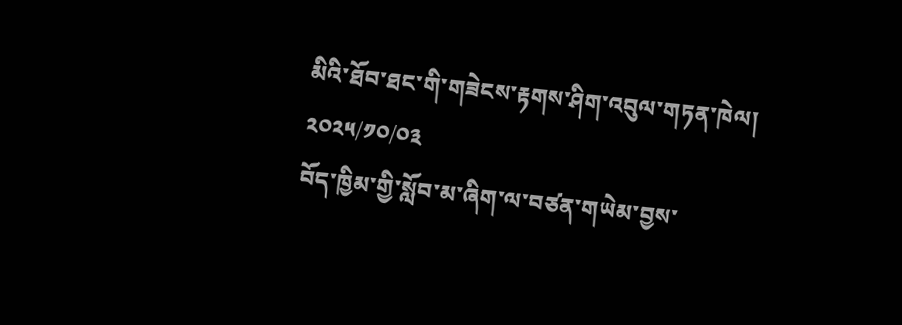མིའི་ཐོབ་ཐང་གི་གཟེངས་རྟགས་ཤིག་འབུལ་གཏན་ཁེལ།
༢༠༢༥/༡༠/༠༣
བོད་ཁྱིམ་གྱི་སློབ་མ་ཞིག་ལ་བཙན་གཡེམ་བྱས་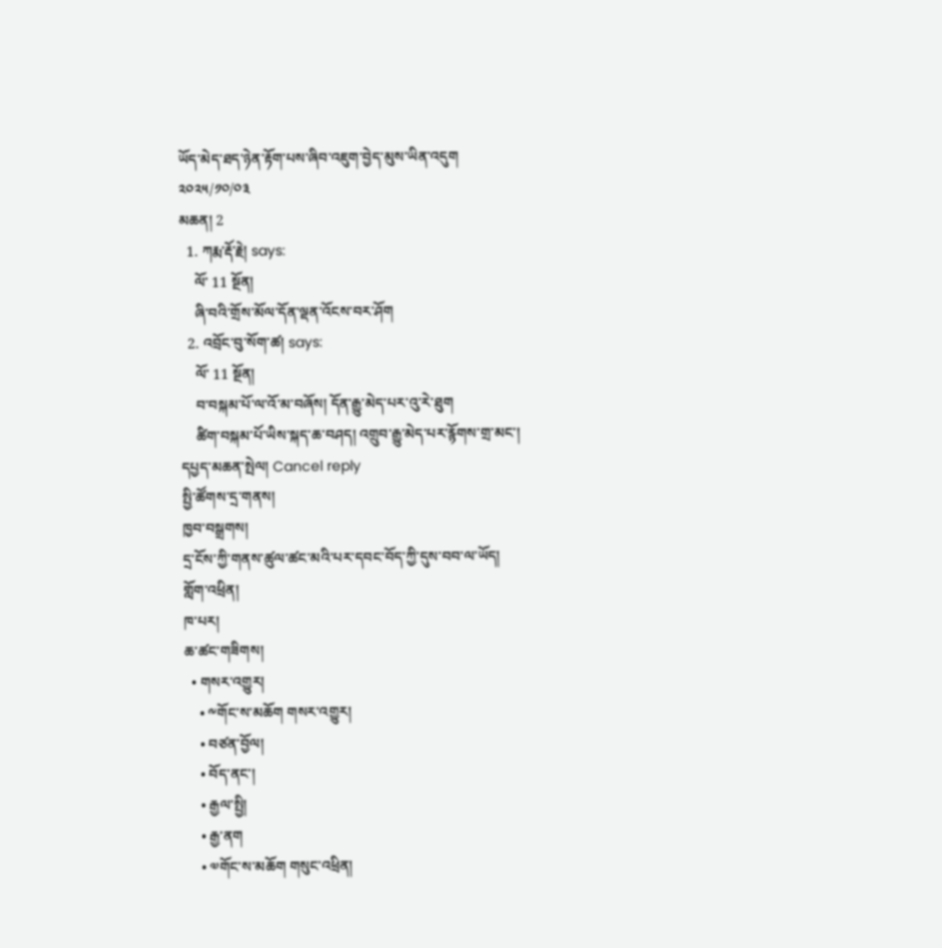ཡོད་མེད་ཐད་ཉེན་རྟོག་པས་ཞིབ་འཇུག་བྱེད་མུས་ཡིན་འདུག
༢༠༢༥/༡༠/༠༣
མཆན། 2
  1. ཀརྨ་རྡོ་རྗེ། says:
    ལོ་ 11 སྔོན།
    ཞི་བའི་གྲོས་མོལ་དོན་ལྡན་འོངས་བར་ཤོག
  2. འབྲོང་བུ་སོག་ཚ། says:
    ལོ་ 11 སྔོན།
    བ་བསྐམ་པོ་ལ་འོ་མ་བཞོས། དོན་རྒྱུ་མེད་པར་འུ་རེ་ཐུག
    ཚིག་བསྐམ་པོ་ཡིས་སྐད་ཆ་བཤད། འགྲུབ་རྒྱུ་མེད་པར་རྙོགས་གྲ་མང་།
དཔྱད་མཆན་སྤེལ། Cancel reply
སྤྱི་ཚོགས་དྲ་གནས།
ཁྱབ་བསྒྲགས།
དྲ་ངོས་ཀྱི་གནས་ཚུལ་ཚང་མའི་པར་དབང་བོད་ཀྱི་དུས་བབ་ལ་ཡོད།
གློག་འཕྲིན།
ཁ་པར།
ཆ་ཚང་གཟིགས།
  • གསར་འགྱུར།
    • ༸གོང་ས་མཆོག གསར་འགྱུར།
    • བཙན་བྱོལ།
    • བོད་ནང་།
    • རྒྱལ་སྤྱི།
    • རྒྱ་ནག
    • ༧གོང་ས་མཆོག གསུང་འཕྲིན།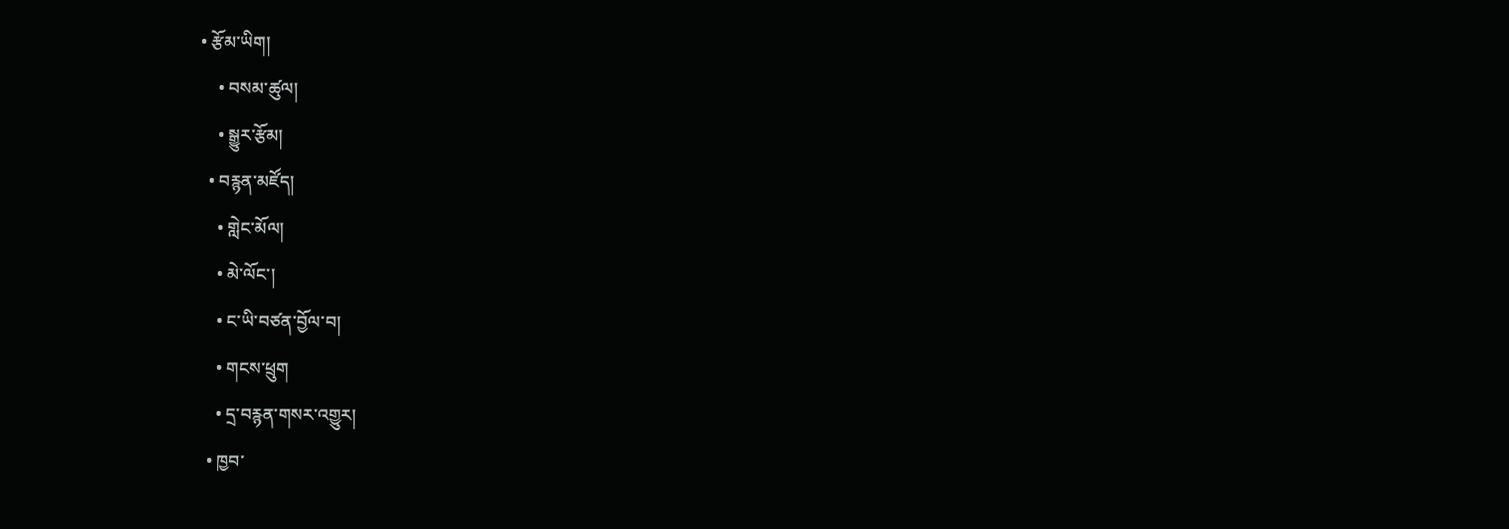• རྩོམ་ཡིག།
    • བསམ་ཚུལ།
    • སྒྱུར་རྩོམ།
  • བརྙན་མཛོད།
    • གླེང་མོལ།
    • མེ་ལོང་།
    • ང་ཡི་བཙན་བྱོལ་བ།
    • གངས་ཕྲུག
    • དྲ་བརྙན་གསར་འགྱུར།
  • ཁྱབ་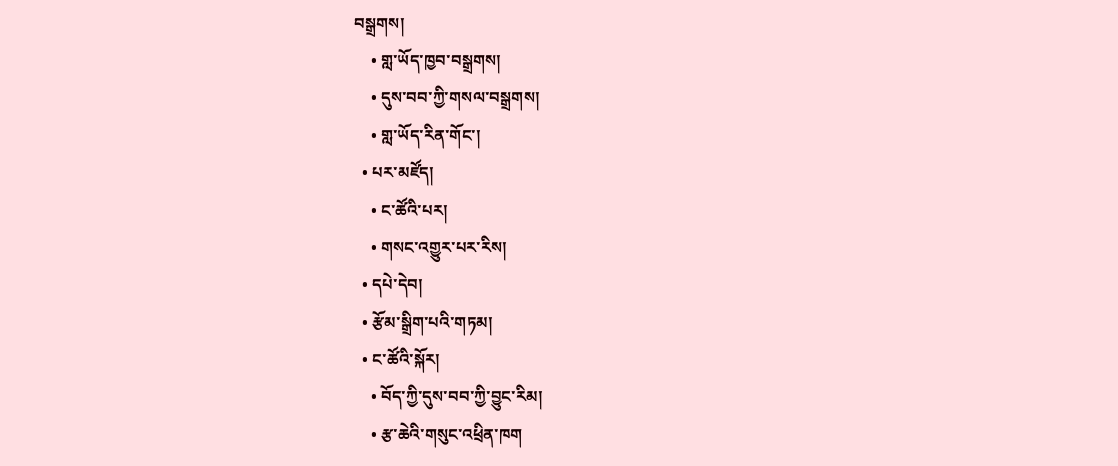བསྒྲགས།
    • གླ་ཡོད་ཁྱབ་བསྒྲགས།
    • དུས་བབ་ཀྱི་གསལ་བསྒྲགས།
    • གླ་ཡོད་རིན་གོང་།
  • པར་མཛོད།
    • ང་ཚོའི་པར།
    • གསང་འགྱུར་པར་རིས།
  • དཔེ་དེབ།
  • རྩོམ་སྒྲིག་པའི་གཏམ།
  • ང་ཚོའི་སྐོར།
    • བོད་ཀྱི་དུས་བབ་ཀྱི་བྱུང་རིམ།
    • རྩ་ཆེའི་གསུང་འཕྲིན་ཁག